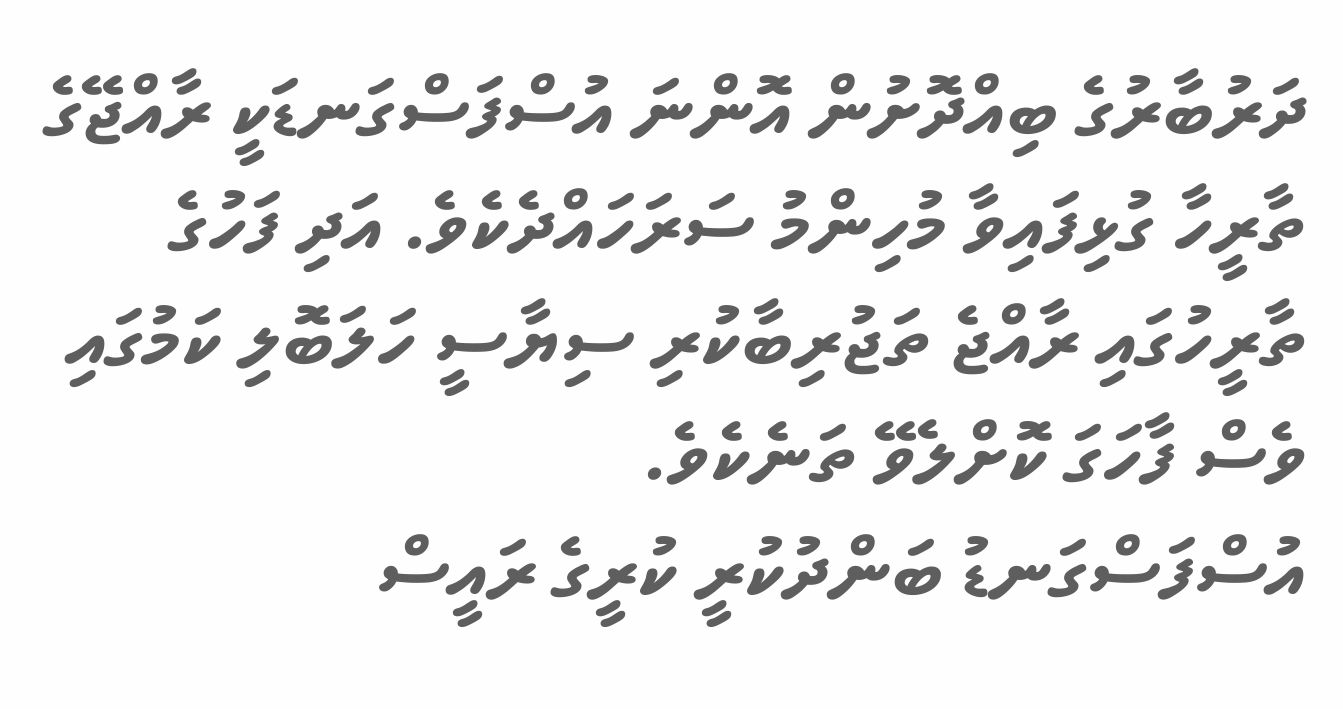ދަރުބާރުގެ ބިއްދޮށުން އޮންނަ އުސްފަސްގަނޑަކީ ރާއްޖޭގެ ތާރީހާ ގުޅިފައިވާ މުހިންމު ސަރަހައްދެކެވެ. އަދި ފަހުގެ ތާރީހުގައި ރާއްޖެ ތަޖުރިބާކުރި ސިޔާސީ ހަލަބޮލި ކަމުގައި ވެސް ފާހަގަ ކޮށްލެވޭ ތަނެކެވެ.
އުސްފަސްގަނޑު ބަންދުކުރީ ކުރީގެ ރައީސް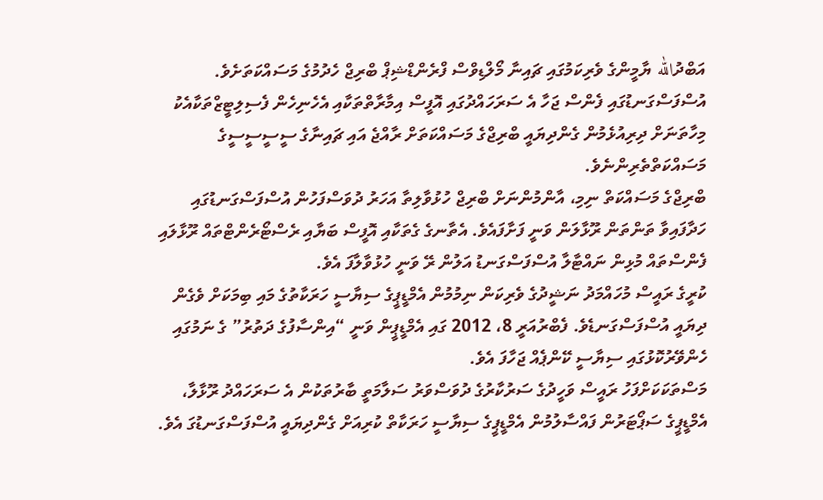އަބްދުالله ޔާމީންގެ ވެރިކަމުގައި ޗައިނާ މޯލްޑިވްސް ފްރެންޑްޝިޕް ބްރިޖް ހެދުމުގެ މަސައްކަތަށެވެ. އުސްފަސްގަނޑުގައި ފެންސް ޖަހާ އެ ސަރަހައްދުގައި އޮފީސް އިމާރާތްތަކާއި އެހެނިހެން ފެސިލިޓީޒްތަކާއެކު މިހާތަނަށް ދިރިއުޅެމުން ގެންދިޔައީ ބްރިޖްގެ މަސައްކަތަށް ރާއްޖެ އައި ޗައިނާގެ ސީސީސީސީގެ މަސައްކަތްތެރިންނެވެ.
ބްރިޖްގެ މަސައްކަތް ނިމި، އާންމުންނަށް ބްރިޖް ހުޅުވާލިތާ އަހަރު ދުވަސްފަހުން އުސްފަސްގަނޑުގައި ހަދާފައިވާ ތަންތަން ރޫޅާލަން ވަނީ ފަށާފައެވެ. އެތާނގެ ގެތަކާއި އޮފީސް ބަޔާއި ރެސްޓޯރެންޓްތައް ރޫޅާލައި ފެންސްތައް މުޅިން ނައްޓާލާ އުސްފަސްގަނޑު އަލުން ރޭ ވަނީ ހުޅުވާލާފަ އެވެ.
ކުރީގެ ރައީސް މުހައްމަދު ނަޝީދުގެ ވެރިކަން ނިމުމުން އެމްޑީޕީގެ ސިޔާސީ ހަރަކާތުގެ މައި ބިމަކަށް ވެގެން ދިޔައީ އުސްފަސްގަނޑެވެ. ފެބްރުއަރީ 8، 2012 ގައި އެމްޑީޕީން ވަނީ “އިންސާފުގެ ދަތުރު” ގެ ނަމުގައި ހެންވޭރުކޮޅުގައި ސިޔާސީ ކޭންޕެއް ޖަހާފަ އެވެ.
މަސްތަކަކަށްފަހު ރައީސް ވަހީދުގެ ސަރުކާރުގެ ދުވަސްވަރު ސަލާމަތީ ބާރުތަކުން އެ ސަރަހައްދު ރޫޅާލާ، އެމްޑީޕީގެ ސަޕޯޓަރުން ފައްސާލުމުން އެމްޑީޕީގެ ސިޔާސީ ހަރަކާތް ކުރިއަށް ގެންދިޔައީ އުސްފަސްގަނޑުގަ އެވެ.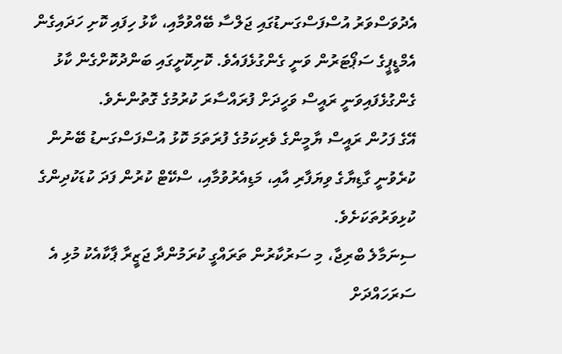އެދުވަސްވަރު އުސްފަސްގަނޑުގައި ޖަލްސާ ބޭއްވުމާއި، ކާޅު ހިފައި ކޮށި ހަދައިގެން އެމްޑީޕީގެ ސަޕޯޓަރުން ވަނީ ގެންގުޅެފައެވެ. ކޮށިކޮށީގައި ބަންދުކޮށްގެން ކާޅު ގެންގުޅެފައިވަނީ ރައީސް ވަހީދަށް ފުރައްސާރަ ކުރުމުގެ ގޮތުންނެވެ.
އޭގެ ފަހުން ރައީސް ޔާމީންގެ ވެރިކަމުގެ ފުރަތަމަ ކޮޅު އުސްފަސްގަނޑު ބޭނުން ކުރެވުނީ ގާޑިޔާގެ ވިޔަފާރި އާއި، މަޑިއެރުވުމާއި، ސްކޭޓް ކުރުން ފަދަ ކުޑަކުދިންގެ ކުޅިވަރުތަކަށެވެ.
ސިނަމާލެ ބްރިޖާ، މި ސަރުކާރުން ތަރައްގީ ކުރަމުންދާ ޖަޒީރާ ޕާކާއެކު މުޅި އެ ސަރަހައްދަށް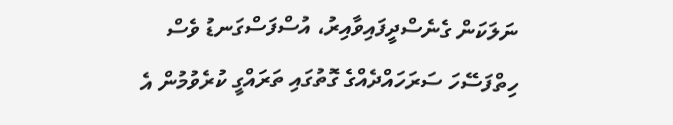ނަލަކަން ގެނެސްދީފައިވާއިރު، އުސްފަސްގަނޑު ވެސް ހިތްފަސޭހަ ސަރަހައްދެއްގެ ގޮތުގައި ތަރައްގީ ކުރެވުމުން އެ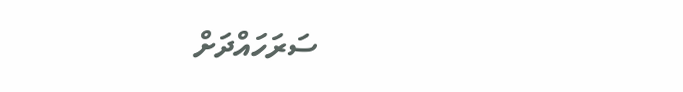ސަރަހައްދަށް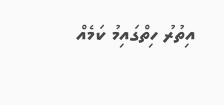އިތުރު ހިތްގައިމު ކަމެއް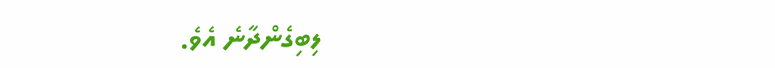ލިބިގެންދާނެ އެވެ.